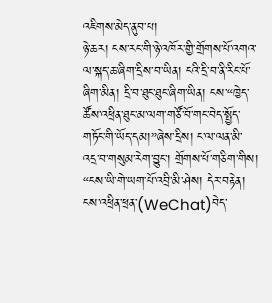འཇིགས་མེད་ནུབ་པ།
ཉེ་ཆར། ངས་རང་གི་ཉེ་འཁོར་གྱི་གྲོགས་པོ་འགའ་ལ་སྐད་ཆ་ཞིག་དྲིས་བ་ཡིན། ངའི་དྲི་བ་ནི་རིང་པོ་ཞིག་མིན། དྲི་བ་ཐུང་ཐུང་ཞིག་ཡིན། ངས་“ཁྱེད་ཚོས་འཕྲིན་ཐུང་མ་ལག་གཙོ་བོ་གང་བེད་སྤྱོད་གཏོང་གི་ཡོད་དམ།”ཞེས་དྲིས། ང་ལ་ལན་མི་འདྲ་བ་གསུམ་རེག་བྱུང་། གྲོགས་པོ་གཅིག་གིས། “ངས་ཡི་གེ་ཡག་པོ་འབྲི་མི་ཤེས། དེར་བརྟེན། ངས་འཕྲིན་ཕྲན་(WeChat)བེད་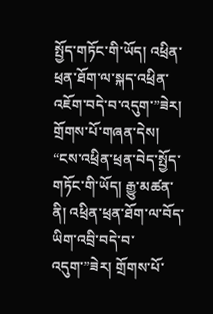སྤྱོད་གཏོང་གི་ཡོད། འཕྲིན་ཕྲན་ཐོག་ལ་སྐད་འཕྲིན་འཇོག་བདེ་བ་འདུག་”ཟེར། གྲོགས་པོ་གཞན་དེས། “ངས་འཕྲིན་ཕྲན་བེད་སྤྱོད་གཏོང་གི་ཡོད། རྒྱུ་མཚན་ནི། འཕྲིན་ཕྲན་ཐོག་ལ་བོད་ཡིག་འབྲི་བདེ་བ་འདུག་”ཟེར། གྲོགས་པོ་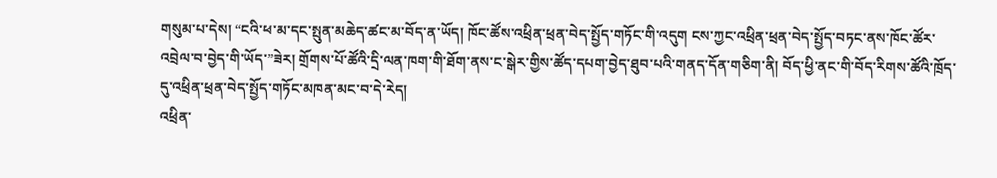གསུམ་པ་དེས། “ངའི་ཕ་མ་དང་སྤུན་མཆེད་ཚང་མ་བོད་ན་ཡོད། ཁོང་ཚོས་འཕྲིན་ཕྲན་བེད་སྤྱོད་གཏོང་གི་འདུག ངས་ཀྱང་འཕྲིན་ཕྲན་བེད་སྤྱོད་བཏང་ནས་ཁོང་ཚོར་འབྲེལ་བ་བྱེད་གི་ཡོད་”ཟེར། གྲོགས་པོ་ཚོའི་དྲི་ལན་ཁག་གི་ཐོག་ནས་ང་སྒེར་གྱིས་ཚོད་དཔག་བྱེད་ཐུབ་པའི་གནད་དོན་གཅིག་ནི། བོད་ཕྱི་ནང་གི་བོད་རིགས་ཚོའི་ཁྲོད་དུ་འཕྲིན་ཕྲན་བེད་སྤྱོད་གཏོང་མཁན་མང་བ་དེ་རེད།
འཕྲིན་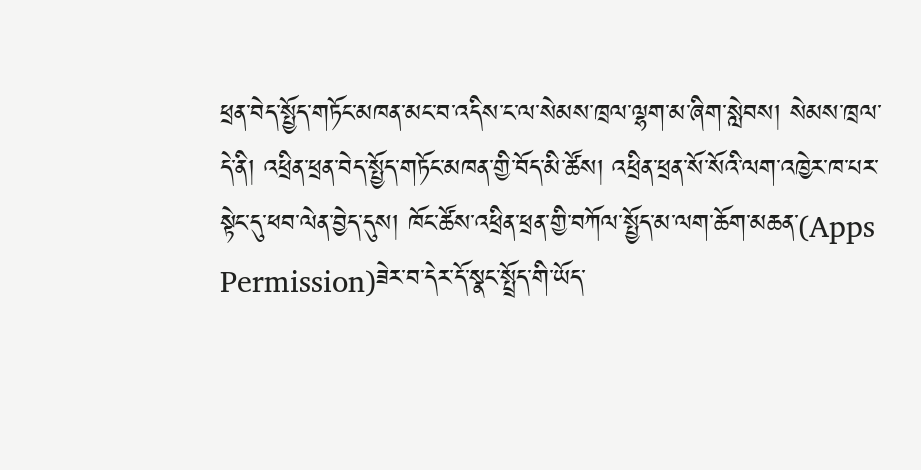ཕྲན་བེད་སྤྱོད་གཏོང་མཁན་མང་བ་འདིས་ང་ལ་སེམས་ཁྲལ་ལྷག་མ་ཞིག་སླེབས། སེམས་ཁྲལ་དེ་ནི། འཕྲིན་ཕྲན་བེད་སྤྱོད་གཏོང་མཁན་གྱི་བོད་མི་ཚོས། འཕྲིན་ཕྲན་སོ་སོའི་ལག་འཁྱེར་ཁ་པར་སྟེང་དུ་ཕབ་ལེན་བྱེད་དུས། ཁོང་ཚོས་འཕྲིན་ཕྲན་གྱི་བཀོལ་སྤྱོད་མ་ལག་ཆོག་མཆན་(Apps Permission)ཟེར་བ་དེར་དོ་སྣང་སྤྲོད་གི་ཡོད་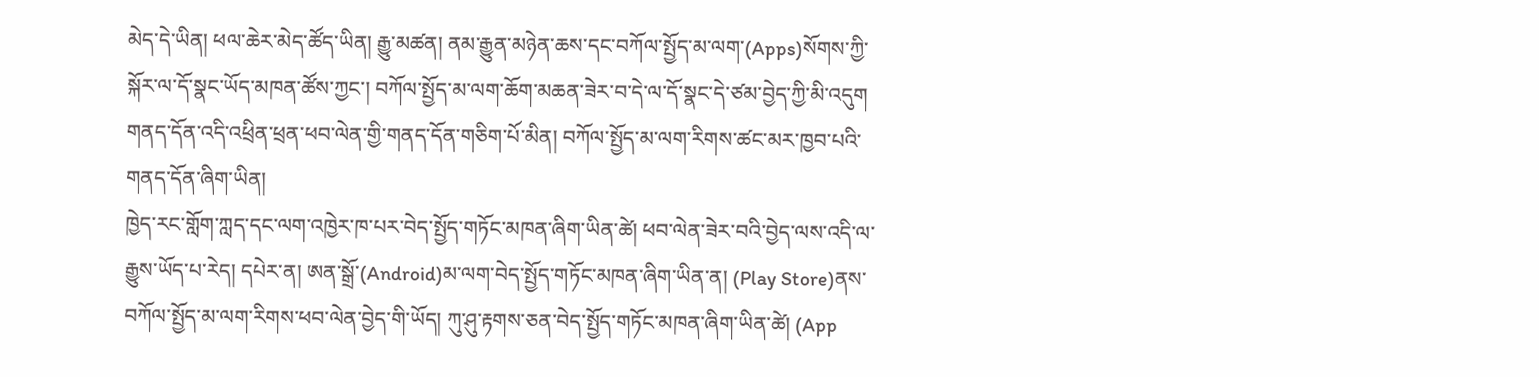མེད་དེ་ཡིན། ཕལ་ཆེར་མེད་ཚོད་ཡིན། རྒྱུ་མཚན། ནམ་རྒྱུན་མཉེན་ཆས་དང་བཀོལ་སྤྱོད་མ་ལག་(Apps)སོགས་ཀྱི་སྐོར་ལ་དོ་སྣང་ཡོད་མཁན་ཚོས་ཀྱང་། བཀོལ་སྤྱོད་མ་ལག་ཆོག་མཆན་ཟེར་བ་དེ་ལ་དོ་སྣང་དེ་ཙམ་བྱེད་ཀྱི་མི་འདུག གནད་དོན་འདི་འཕྲིན་ཕྲན་ཕབ་ལེན་གྱི་གནད་དོན་གཅིག་པོ་མིན། བཀོལ་སྤྱོད་མ་ལག་རིགས་ཚང་མར་ཁྱབ་པའི་གནད་དོན་ཞིག་ཡིན།
ཁྱེད་རང་གློག་ཀླད་དང་ལག་འཁྱེར་ཁ་པར་བེད་སྤྱོད་གཏོང་མཁན་ཞིག་ཡིན་ཚེ། ཕབ་ལེན་ཟེར་བའི་བྱེད་ལས་འདི་ལ་རྒྱུས་ཡོད་པ་རེད། དཔེར་ན། ཨན་སྒྲོ་(Android)མ་ལག་བེད་སྤྱོད་གཏོང་མཁན་ཞིག་ཡིན་ན། (Play Store)ནས་བཀོལ་སྤྱོད་མ་ལག་རིགས་ཕབ་ལེན་བྱེད་གི་ཡོད། ཀུ་ཤུ་རྟགས་ཅན་བེད་སྤྱོད་གཏོང་མཁན་ཞིག་ཡིན་ཚེ། (App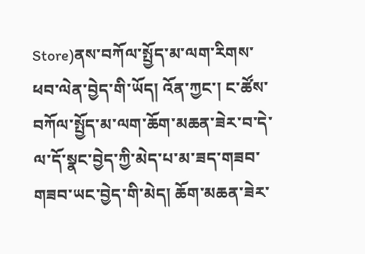Store)ནས་བཀོལ་སྤྱོད་མ་ལག་རིགས་ཕབ་ལེན་བྱེད་གི་ཡོད། འོན་ཀྱང་། ང་ཚོས་བཀོལ་སྤྱོད་མ་ལག་ཆོག་མཆན་ཟེར་བ་དེ་ལ་དོ་སྣང་བྱེད་ཀྱི་མེད་པ་མ་ཟད་གཟབ་གཟབ་ཡང་བྱེད་གི་མེད། ཆོག་མཆན་ཟེར་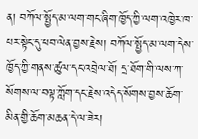ན། བཀོལ་སྤྱོད་མ་ལག་གང་ཞིག་ཁྱོད་ཀྱི་ལག་འཁྱེར་ཁ་པར་སྟེང་དུ་ཕབ་ལེན་བྱས་རྗེས། བཀོལ་སྤྱོད་མ་ལག་དེས་ཁྱོད་ཀྱི་གནས་ཚུལ་དང་འབྲེལ་ཐོ། དྲ་ཐོག་གི་ལས་ཀ་སོགས་ལ་བལྟ་ཀློག་དང་རྗེས་འདེད་སོགས་བྱས་ཆོག་མིན་གྱི་ཆོག་མཆན་དེ་ལ་ཟེར།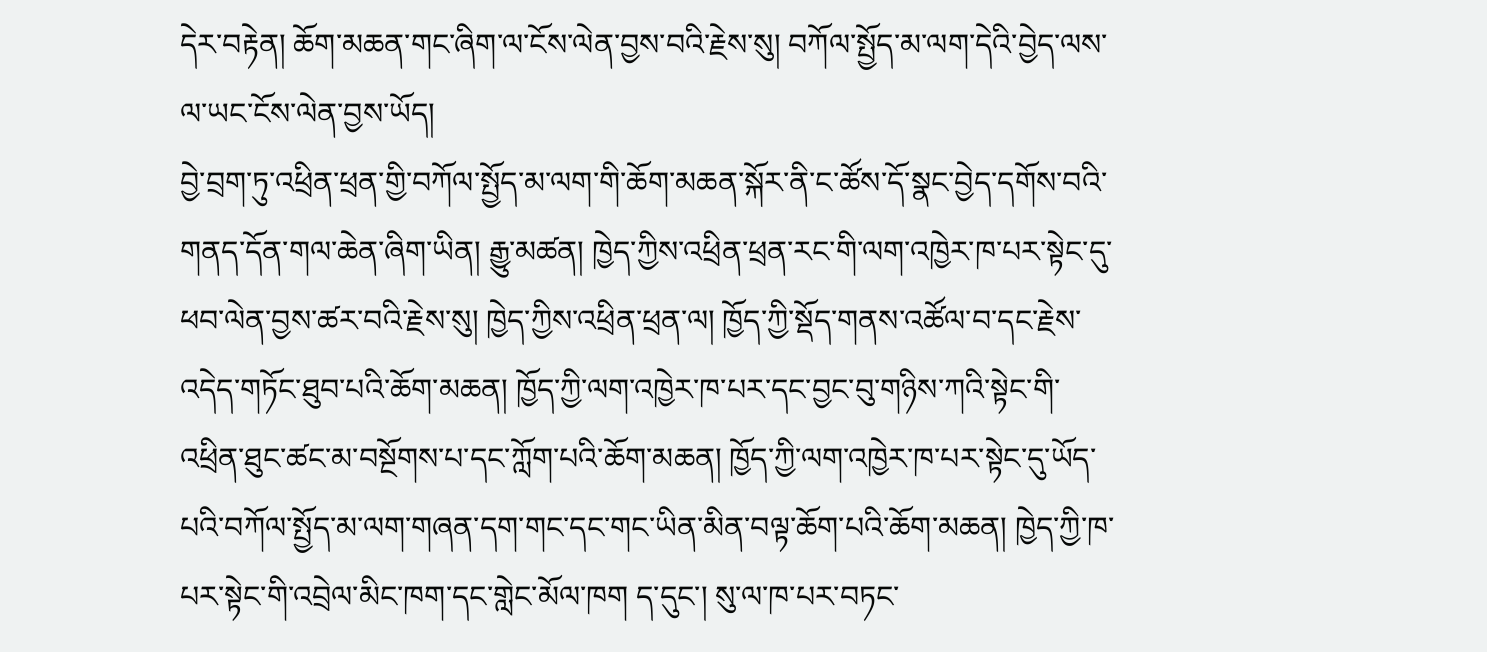དེར་བརྟེན། ཆོག་མཆན་གང་ཞིག་ལ་ངོས་ལེན་བྱས་བའི་རྗེས་སུ། བཀོལ་སྤྱོད་མ་ལག་དེའི་བྱེད་ལས་ལ་ཡང་ངོས་ལེན་བྱས་ཡོད།
བྱེ་བྲག་ཏུ་འཕྲིན་ཕྲན་གྱི་བཀོལ་སྤྱོད་མ་ལག་གི་ཆོག་མཆན་སྐོར་ནི་ང་ཚོས་དོ་སྣང་བྱེད་དགོས་བའི་གནད་དོན་གལ་ཆེན་ཞིག་ཡིན། རྒྱུ་མཚན། ཁྱེད་ཀྱིས་འཕྲིན་ཕྲན་རང་གི་ལག་འཁྱེར་ཁ་པར་སྟེང་དུ་ཕབ་ལེན་བྱས་ཚར་བའི་རྗེས་སུ། ཁྱེད་ཀྱིས་འཕྲིན་ཕྲན་ལ། ཁྱོད་ཀྱི་སྡོད་གནས་འཚོལ་བ་དང་རྗེས་འདེད་གཏོང་ཐུབ་པའི་ཆོག་མཆན། ཁྱོད་ཀྱི་ལག་འཁྱེར་ཁ་པར་དང་བྱང་བུ་གཉིས་ཀའི་སྟེང་གི་འཕྲིན་ཐུང་ཚང་མ་བསྔོགས་པ་དང་ཀློག་པའི་ཆོག་མཆན། ཁྱོད་ཀྱི་ལག་འཁྱེར་ཁ་པར་སྟེང་དུ་ཡོད་པའི་བཀོལ་སྤྱོད་མ་ལག་གཞན་དག་གང་དང་གང་ཡིན་མིན་བལྟ་ཆོག་པའི་ཆོག་མཆན། ཁྱེད་ཀྱི་ཁ་པར་སྟེང་གི་འབྲེལ་མིང་ཁག་དང་གླེང་མོལ་ཁག ད་དུང་། སུ་ལ་ཁ་པར་བཏང་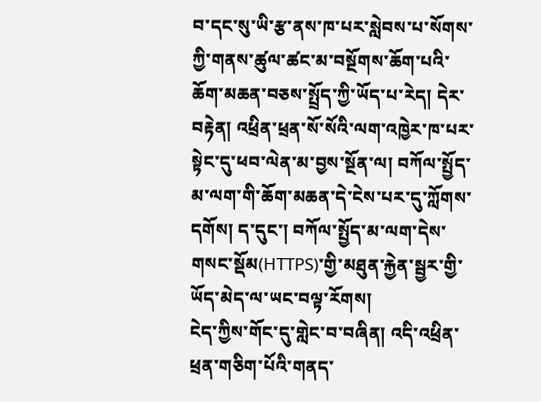བ་དང་སུ་ཡི་རྩ་ནས་ཁ་པར་སླེབས་པ་སོགས་ཀྱི་གནས་ཚུལ་ཚང་མ་བསྔོགས་ཆོག་པའི་ཆོག་མཆན་བཅས་སྤྲོད་ཀྱི་ཡོད་པ་རེད། དེར་བརྟེན། འཕྲིན་ཕྲན་སོ་སོའི་ལག་འཁྱེར་ཁ་པར་སྟེང་དུ་ཕབ་ལེན་མ་བྱས་སྔོན་ལ། བཀོལ་སྤྱོད་མ་ལག་གི་ཆོག་མཆན་དེ་ངེས་པར་དུ་ཀློགས་དགོས། ད་དུང་། བཀོལ་སྤྱོད་མ་ལག་དེས་གསང་སྡོམ(HTTPS)་གྱི་མཐུན་རྐྱེན་སྦྱར་གྱི་ཡོད་མེད་ལ་ཡང་བལྟ་རོགས།
ངེད་ཀྱིས་གོང་དུ་གླེང་བ་བཞིན། འདི་འཕྲིན་ཕྲན་གཅིག་པོའི་གནད་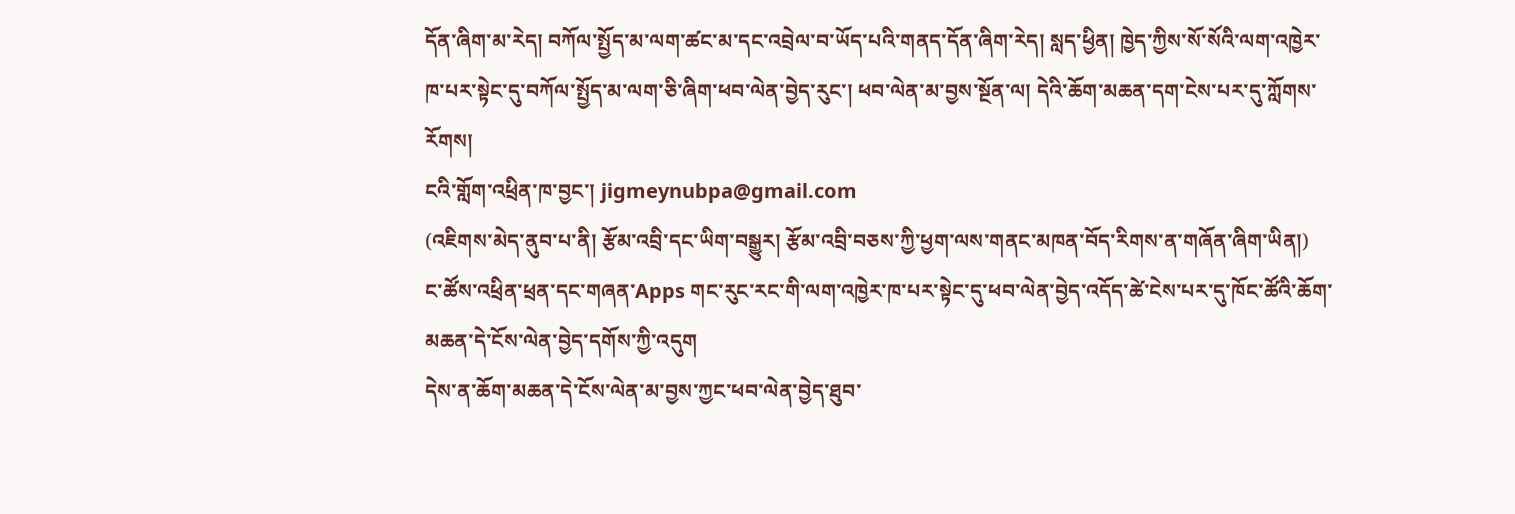དོན་ཞིག་མ་རེད། བཀོལ་སྤྱོད་མ་ལག་ཚང་མ་དང་འབྲེལ་བ་ཡོད་པའི་གནད་དོན་ཞིག་རེད། སླད་ཕྱིན། ཁྱེད་ཀྱིས་སོ་སོའི་ལག་འཁྱེར་ཁ་པར་སྟེང་དུ་བཀོལ་སྤྱོད་མ་ལག་ཅི་ཞིག་ཕབ་ལེན་བྱེད་རུང་། ཕབ་ལེན་མ་བྱས་སྔོན་ལ། དེའི་ཆོག་མཆན་དག་ངེས་པར་དུ་ཀློགས་རོགས།
ངའི་གློག་འཕྲིན་ཁ་བྱང་། jigmeynubpa@gmail.com
(འཇིགས་མེད་ནུབ་པ་ནི། རྩོམ་འབྲི་དང་ཡིག་བསྒྱུར། རྩོམ་འབྲི་བཅས་ཀྱི་ཕྱག་ལས་གནང་མཁན་བོད་རིགས་ན་གཞོན་ཞིག་ཡིན།)
ང་ཚོས་འཕྲིན་ཕྲན་དང་གཞན་Apps གང་རུང་རང་གི་ལག་འཁྱེར་ཁ་པར་སྟེང་དུ་ཕབ་ལེན་བྱེད་འདོད་ཚེ་ངེས་པར་དུ་ཁོང་ཚོའི་ཆོག་མཆན་དེ་ངོས་ལེན་བྱེད་དགོས་ཀྱི་འདུག
དེས་ན་ཆོག་མཆན་དེ་ངོས་ལེན་མ་བྱས་ཀྱང་ཕབ་ལེན་བྱེད་ཐུབ་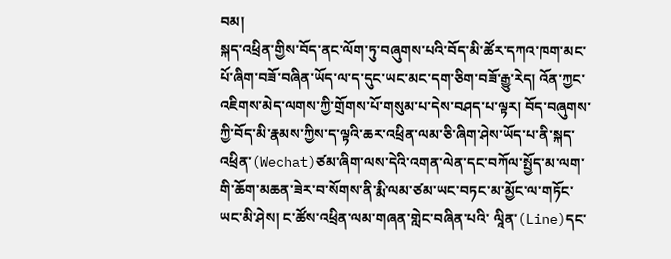བམ།
སྐད་འཕྲིན་གྱིས་བོད་ནང་ལོག་ཏུ་བཞུགས་པའི་བོད་མི་ཚོར་དཀའ་ཁག་མང་པོ་ཞིག་བཟོ་བཞིན་ཡོད་ལ་ད་དུང་ཡང་མང་དག་ཅིག་བཟོ་རྒྱུ་རེད། འོན་ཀྱང་འཇིགས་མེད་ལགས་ཀྱི་གྲོགས་པོ་གསུམ་པ་དེས་བཤད་པ་ལྟར། བོད་བཞུགས་ཀྱི་བོད་མི་རྣམས་ཀྱིས་ད་ལྟའི་ཆར་འཕྲིན་ལམ་ཅི་ཞིག་ཤེས་ཡོད་པ་ནི་སྐད་འཕྲིན་(Wechat)ཙམ་ཞིག་ལས་དེའི་འགན་ལེན་དང་བཀོལ་སྤྱོད་མ་ལག་གི་ཆོག་མཆན་ཟེར་བ་སོགས་ནི་རྨི་ལམ་ཙམ་ཡང་བཏང་མ་མྱོང་ལ་གཏོང་ཡང་མི་ཤེས། ང་ཚོས་འཕྲིན་ལམ་གཞན་གླེང་བཞིན་པའི་ ལཱིན་(Line)དང་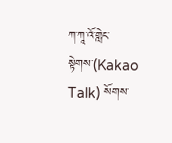ཀ་ཀཱ་འོ་གླེང་སྟེགས་(Kakao Talk) སོགས་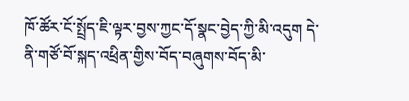ཁོ་ཚོར་ངོ་སྤྲོད་ཇི་ལྟར་བྱས་ཀྱང་དོ་སྣང་བྱེད་ཀྱི་མི་འདུག དེ་ནི་གཙོ་བོ་སྐད་འཕྲིན་གྱིས་བོད་བཞུགས་བོད་མི་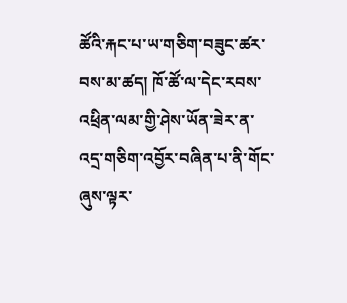ཚོའི་རྐང་པ་ཡ་གཅིག་བཟུང་ཚར་བས་མ་ཚད། ཁོ་ཚོ་ལ་དེང་རབས་འཕྲིན་ལམ་གྱི་ཤེས་ཡོན་ཟེར་ན་འདྲ་གཅིག་འབྱོར་བཞིན་པ་ནི་གོང་ཞུས་ལྟར་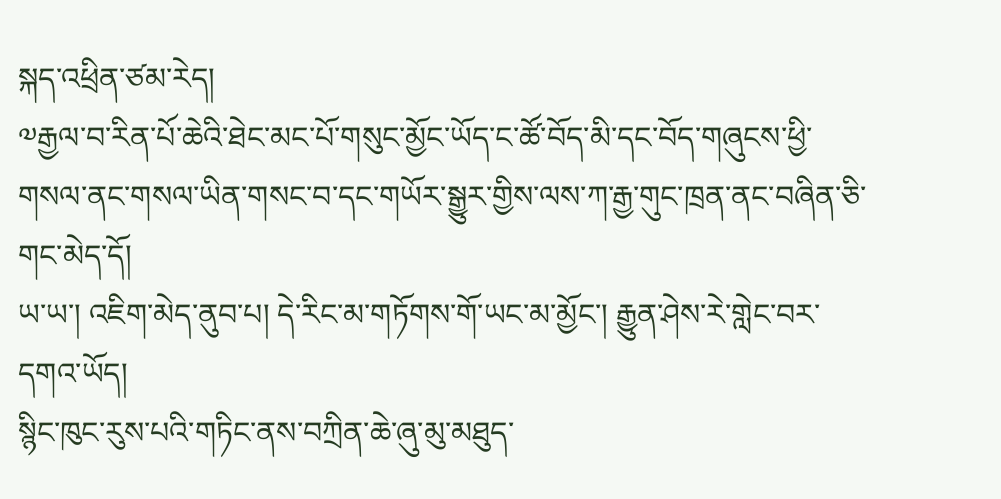སྐད་འཕྲིན་ཙམ་རེད།
༧རྒྱལ་བ་རིན་པོ་ཆེའི་ཐེང་མང་པོ་གསུང་མྱོང་ཡོད་ང་ཚོ་བོད་མི་དང་བོད་གཞུངས་ཕྱི་གསལ་ནང་གསལ་ཡིན་གསང་བ་དང་གཡོར་སྒྱུར་གྱིས་ལས་ཀ་རྒྱ་གུང་ཁྲན་ནང་བཞིན་ཅི་གང་མེད་དོ།
ཡ་ཡ་། འཇིག་མེད་ནུབ་པ། དེ་རིང་མ་གཏོགས་གོ་ཡང་མ་མྱོང་། རྒྱུན་ཤེས་རེ་གླེང་བར་དགའ་ཡོད།
སྙིང་ཁུང་རུས་པའི་གཏིང་ནས་བཀྲིན་ཆེ་ཞུ་མུ་མཐུད་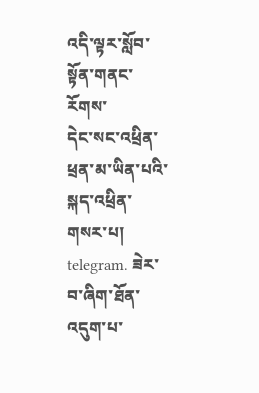འདི་ལྟར་སློབ་སྟོན་གནང་རོགས་
དེང་སང་འཕྲིན་ཕྲན་མ་ཡིན་པའི་སྐད་འཕྲིན་གསར་པ། telegram. ཟེར་བ་ཞིག་ཐོན་འདུག་པ་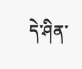དེ་ཤིན་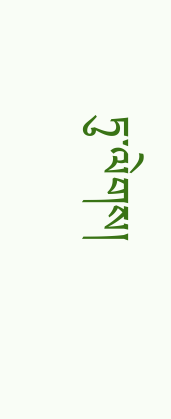ཏུ་ལེགས།